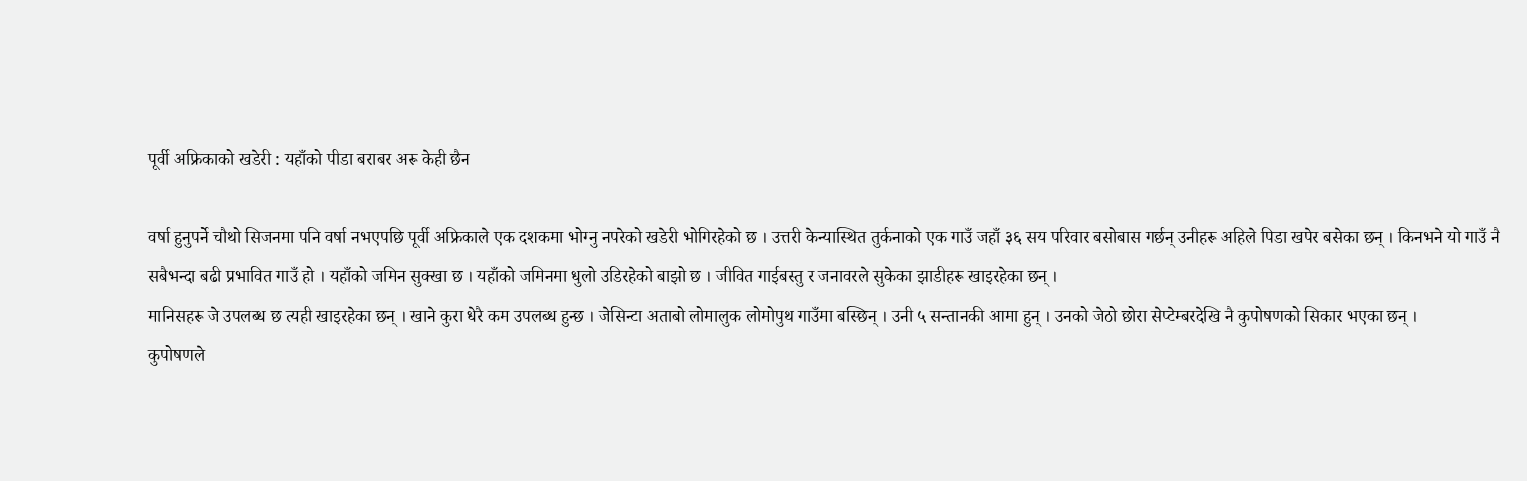पूर्वी अफ्रिकाको खडेरी : यहाँको पीडा बराबर अरू केही छैन

वर्षा हुनुपर्ने चौथो सिजनमा पनि वर्षा नभएपछि पूर्वी अफ्रिकाले एक दशकमा भोग्नु नपरेको खडेरी भोगिरहेको छ । उत्तरी केन्यास्थित तुर्कनाको एक गाउँ जहाँ ३६ सय परिवार बसोबास गर्छन् उनीहरू अहिले पिडा खपेर बसेका छन् । किनभने यो गाउँ नै सबैभन्दा बढी प्रभावित गाउँ हो । यहाँको जमिन सुक्खा छ । यहाँको जमिनमा धुलो उडिरहेको बाझो छ । जीवित गाईबस्तु र जनावरले सुकेका झाडीहरू खाइरहेका छन् ।
मानिसहरू जे उपलब्ध छ त्यही खाइरहेका छन् । खाने कुरा धेरै कम उपलब्ध हुन्छ । जेसिन्टा अताबो लोमालुक लोमोपुथ गाउँमा बस्छिन् । उनी ५ सन्तानकी आमा हुन् । उनको जेठो छोरा सेप्टेम्बरदेखि नै कुपोषणको सिकार भएका छन् ।
कुपोषणले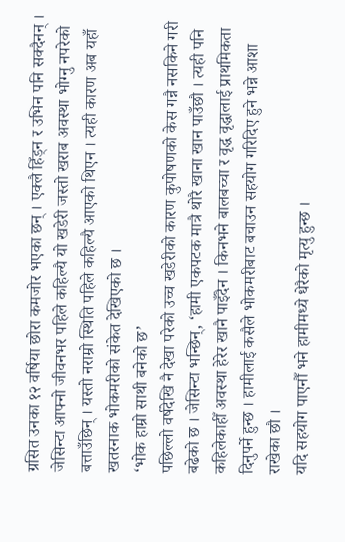ग्रसित उनका १२ वर्षिया छोरा कमजोर भएका छन् । एक्लै हिँड्न र उभिन पनि सक्दैनन् । जेसिन्टा आफ्नो जीवनभर पहिले कहिल्यै यो खडेरी जस्तो खराब अवस्था भोग्नु नपरेको बत्ताउँछिन् । यस्तो नराम्रो स्थिति पहिले कहिल्यै आएको थिएन । त्यही कारण अब यहाँ खतरनाक भोकमरीको संकेत देखिएको छ ।
‘भोक हाम्रो साथी बनेको छ’
पछिल्लो वर्षदेखि नै देखा परेको उच्च खडेरीको कारण कुपोषणको केस गन्नै नसकिने गरी बढेको छ । जेसिन्टा भन्छिन्, ‘हामी एकपटक मात्रै थोरै खाना खान पाउँछौ । त्यही पनि कहिलेकाहीँ अवस्था हेरेर खानै पाइँदैन । किनभने बालबच्चा र वृद्ध वृद्धालाई प्राथमिकता दिनुपर्ने हुन्छ । हामीलाई कसैले भोकमरीबाट बचाउन सहयोग गरिदिए हुने भन्ने आशा राखेका छौ ।
यदि सहयोग पाएनौँ भने हामीमध्ये धेरैको मृत्यु हुन्छ ।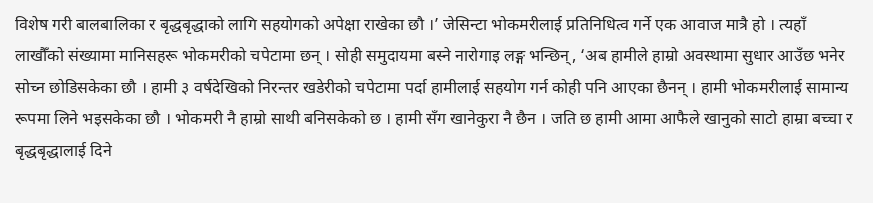विशेष गरी बालबालिका र बृद्धबृद्धाको लागि सहयोगको अपेक्षा राखेका छौ ।’ जेसिन्टा भोकमरीलाई प्रतिनिधित्व गर्ने एक आवाज मात्रै हो । त्यहाँ लाखौँको संख्यामा मानिसहरू भोकमरीको चपेटामा छन् । सोही समुदायमा बस्ने नारोगाइ लङ्ग भन्छिन्, ‘अब हामीले हाम्रो अवस्थामा सुधार आउँछ भनेर सोच्न छोडिसकेका छौ । हामी ३ वर्षदेखिको निरन्तर खडेरीको चपेटामा पर्दा हामीलाई सहयोग गर्न कोही पनि आएका छैनन् । हामी भोकमरीलाई सामान्य रूपमा लिने भइसकेका छौ । भोकमरी नै हाम्रो साथी बनिसकेको छ । हामी सँग खानेकुरा नै छैन । जति छ हामी आमा आफैले खानुको साटो हाम्रा बच्चा र बृद्धबृद्धालाई दिने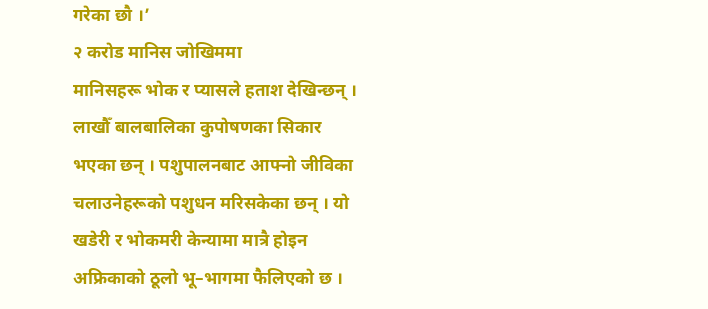गरेका छौ ।’
२ करोड मानिस जोखिममा
मानिसहरू भोक र प्यासले हताश देखिन्छन् । लाखौँ बालबालिका कुपोषणका सिकार भएका छन् । पशुपालनबाट आफ्नो जीविका चलाउनेहरूको पशुधन मरिसकेका छन् । यो खडेरी र भोकमरी केन्यामा मात्रै होइन अफ्रिकाको ठूलो भू–भागमा फैलिएको छ ।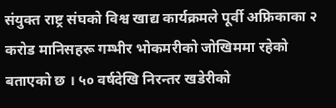संयुक्त राष्ट्र संघको विश्व खाद्य कार्यक्रमले पूर्वी अफ्रिकाका २ करोड मानिसहरू गम्भीर भोकमरीको जोखिममा रहेको बताएको छ । ५० वर्षदेखि निरन्तर खडेरीको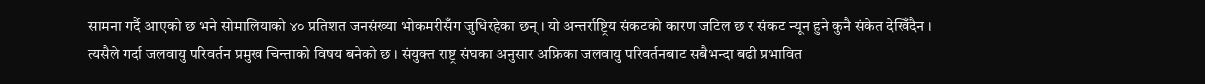सामना गर्दै आएको छ भने सोमालियाको ४० प्रतिशत जनसंख्या भोकमरीसँग जुधिरहेका छन् । यो अन्तर्राष्ट्रिय संकटको कारण जटिल छ र संकट न्यून हुने कुनै संकेत देखिँदैन ।
त्यसैले गर्दा जलवायु परिवर्तन प्रमुख चिन्ताको विषय बनेको छ । संयुक्त राष्ट्र संघका अनुसार अफ्रिका जलवायु परिवर्तनबाट सबैभन्दा बढी प्रभावित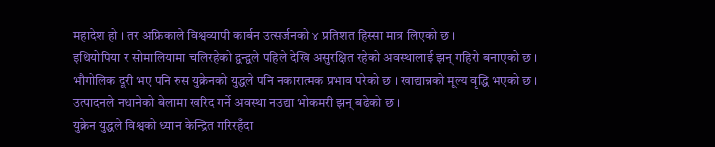महादेश हो । तर अफ्रिकाले विश्वव्यापी कार्बन उत्सर्जनको ४ प्रतिशत हिस्सा मात्र लिएको छ ।
इथियोपिया र सोमालियामा चलिरहेको द्वन्द्वले पहिले देखि असुरक्षित रहेको अवस्थालाई झन् गहिरो बनाएको छ । भौगोलिक दूरी भए पनि रुस युक्रेनको युद्धले पनि नकारात्मक प्रभाव परेको छ । खाद्यान्नको मूल्य वृद्धि भएको छ । उत्पादनले नधानेको बेलामा खरिद गर्ने अवस्था नउद्या भोकमरी झन् बढेको छ ।
युक्रेन युद्धले विश्वको ध्यान केन्द्रित गरिरहँदा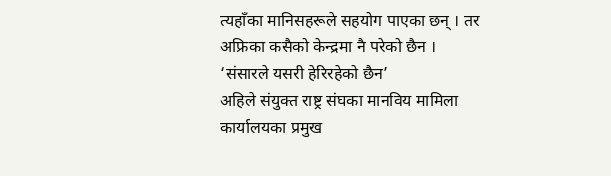त्यहाँका मानिसहरूले सहयोग पाएका छन् । तर अफ्रिका कसैको केन्द्रमा नै परेको छैन ।
‘संसारले यसरी हेरिरहेको छैन’
अहिले संयुक्त राष्ट्र संघका मानविय मामिला कार्यालयका प्रमुख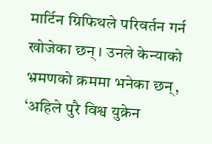मार्टिन ग्रिफिथले परिवर्तन गर्न खोजेका छन् । उनले केन्याको भ्रमणको क्रममा भनेका छन्, ‘अहिले पुरै विश्व युक्रेन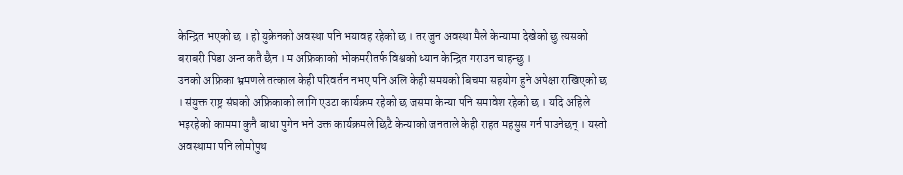केन्द्रित भएको छ । हो युक्रेनको अवस्था पनि भयावह रहेको छ । तर जुन अवस्था मैले केन्यामा देखेको छु त्यसको बराबरी पिडा अन्त कतै छैन । म अफ्रिकाको भोकमरीतर्फ विश्वको ध्यान केन्द्रित गराउन चाहन्छु ।
उनको अफ्रिका भ्रमणले तत्काल केही परिवर्तन नभए पनि अलि केही समयको बिचमा सहयोग हुने अपेक्षा राखिएको छ । संयुक्त राष्ट्र संघको अफ्रिकाको लागि एउटा कार्यक्रम रहेको छ जसमा केन्या पनि समावेश रहेको छ । यदि अहिले भइरहेको काममा कुनै बाधा पुगेन भने उक्त कार्यक्रमले छिटै केन्याको जनताले केही राहत महसुस गर्न पाउनेछन् । यस्तो अवस्थामा पनि लोमोपुथ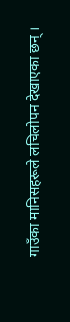गाउँका मानिसहरूले लचिलोपन देखाएका छन् ।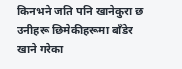किनभने जति पनि खानेकुरा छ उनीहरू छिमेकीहरूमा बाँडेर खाने गरेका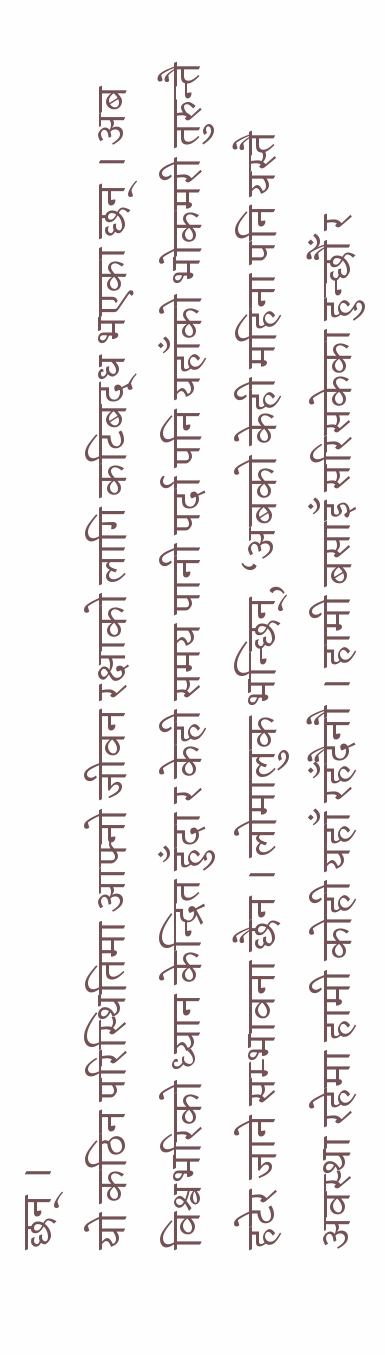छन् ।
यो कठिन परिस्थितिमा आफ्नो जीवन रक्षाको लागि कटिबद्ध भएका छन् । अब विश्वभरिको ध्यान केन्द्रित हुँदा र केही समय पानी पर्दा पनि यहाँको भोकमरी तुरुन्तै हटेर जाने सम्भावना छैन । लोमालुक भन्छिन्, ‘अबको केही महिना पनि यस्तै अवस्था रहेमा हामी कोही यहाँ रहँदैनौ । हामी बसाइँ सरिसकेका हुन्छौँ र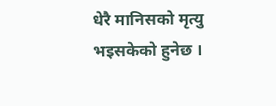धेरै मानिसको मृत्यु भइसकेको हुनेछ ।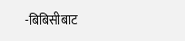-बिबिसीबाट